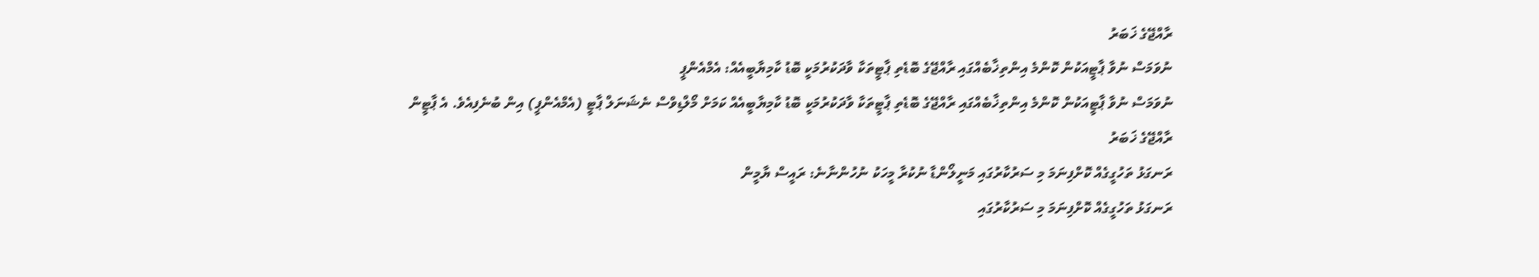ރާއްޖޭގެ ޚަބަރު
ނުވަމަސް ނުވާ ޕާޓީއަކުން ކޮންމެ އިންތިޚާބެއްގައި ރާއްޖޭގެ ބޮޑެތި ޕާޓީތަކާ ވާދަކުރުމަކީ ބޮޑު ކާމިޔާބީއެއް: އެމްއެންޕީ
ނުވަމަސް ނުވާ ޕާޓީއަކުން ކޮންމެ އިންތިޚާބެއްގައި ރާއްޖޭގެ ބޮޑެތި ޕާޓީތަކާ ވާދަކުރުމަކީ ބޮޑު ކާމިޔާބީއެއް ކަމަށް މޯލްޑިވްސް ނެޝަނަލް ޕާޓީ (އެމްއެންޕީ) އިން ބުނެފިއެވެ. އެ ޕާޓީން
ރާއްޖޭގެ ޚަބަރު
ރަނގަޅު ތަހުގީގެއް ކޮށްފިނަމަ މި ސަރުކާރުގައި މަނީލޯންޑާ ނުކުރާ މީހަކު ނުހުންނާނެ: ރައީސް ޔާމީން
ރަނގަޅު ތަހުގީގެއް ކޮށްފިނަމަ މި ސަރުކާރުގައި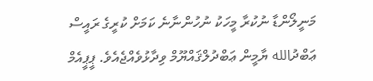މަނީލޯންޑާ ނުކުރާ މީހަކު ނުހުންނާނެ ކަމަށް ކުރީގެ ރައީސް ޢަބްދުالله ޔާމީން ޢަބްދުލްޤައްޔޫމް ވިދާޅުވެއްޖެއެވެ. ޕީޕީއެމް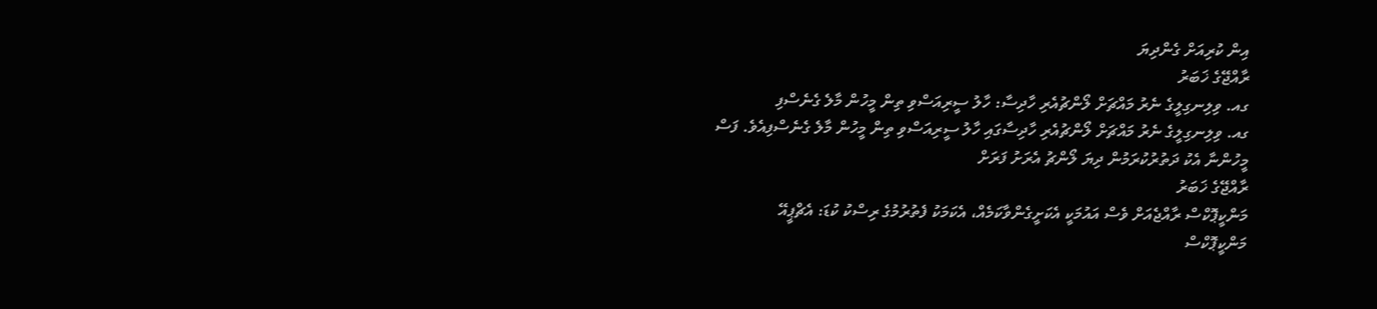އިން ކުރިއަށް ގެންދިޔަ
ރާއްޖޭގެ ޚަބަރު
ގއ. ވިލިނގިލީގެ ނެރު މައްޗަށް ލޯންޗުއެރި ހާދިސާ: ހާލު ސީރިއަސްވި ތިން މީހުން މާލެ ގެނެސްފި
ގއ. ވިލިނގިލީގެ ނެރު މައްޗަށް ލޯންޗުއެރި ހާދިސާގައި ހާލު ސީރިއަސްވި ތިން މީހުން މާލެ ގެނެސްފިއެވެ. ފަސް މީހުންނާ އެކު ދަތުރުކުރަމުން ދިޔަ ލޯންޗު އެރަށު ފަރަށް
ރާއްޖޭގެ ޚަބަރު
މަންކީޕޮކްސް ރާއްޖެއަށް ވެސް އައުމަކީ އެކަށީގެންވާކަމެއް، އެކަމަކު ފެތުރުމުގެ ރިސްކު ކުޑަ: އެޗްޕީއޭ
މަންކީޕޮކްސް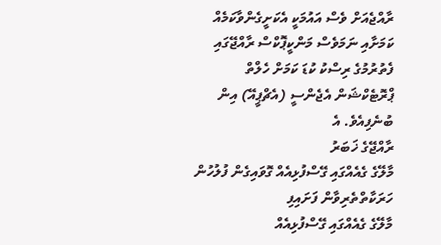ރާއްޖެއަށް ވެސް އައުމަކީ އެކަށީގެންވާކަމެއް ކަމަށާއި ނަމަވެސް މަންކީޕޮކްސް ރާއްޖޭގައި ފެތުރުމުގެ ރިސްކު ކުޑަ ކަމަށް ހެލްތް ޕްރޮޓެކްޝަން އެޖެންސީ (އެޗްޕީއޭ) އިން ބުނެފިއެވެ. އެ
ރާއްޖޭގެ ޚަބަރު
މާލޭގެ ގެއެއްގައި ގޭސްފުޅިއެއް ގޮވައިގެން ފުލުހުން ހަރަކާތްތެރިވާން ފަށައިފި
މާލޭގެ ގެއެއްގައި ގޭސްފުޅިއެއް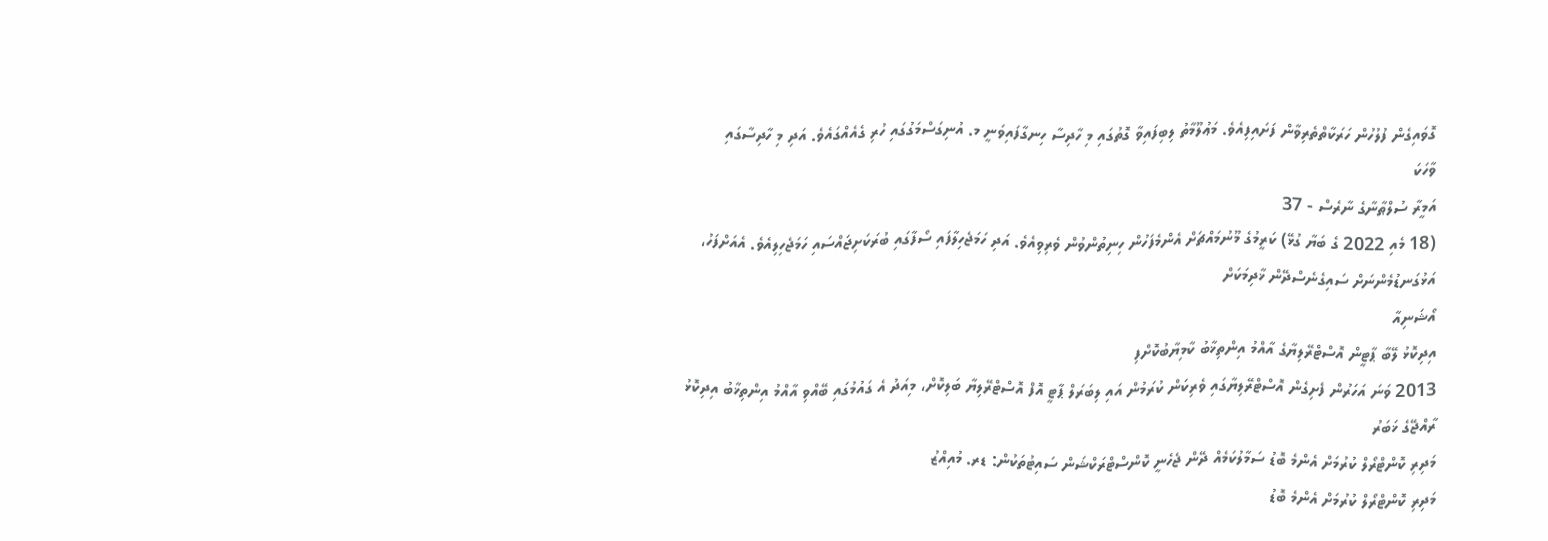ގޮވައިގެން ފުލުހުން ހަރަކާތްތެރިވާން ފަށައިފިއެވެ. މަޢުލޫމާތު ލިބިފައިވާ ގޮތުގައި މި ހާދިސާ ހިނގާފައިވަނީ މ. އުނިގަސްމަގުގައި ހުރި ގެއެއްގައެވެ. އަދި މި ހާދިސާގައި
ވާހަކަ
އަމީރާ ސުލްޠާނާގެ ނާރެސް - 37
(18 މެއި 2022 ގެ ބަޔާ ގުޅޭ) ކަރީމުގެ މޫނުމައްޗަށް އެންމެފަހުން ހިނިތުންވުން ވެރިވިއެވެ. އަދި ހަމަޖެހިލާފައި ސޯފާގައި ބުރަކަށިޖައްސައި ހަމަޖެހިލިއެވެ. އެއަށްފަހު، އަޅުގަނޑުމެންނަށް ސައިގެނެސްދޭން ޚާދިމަކަށް
އޯޝަނިއާ
އިދިކޮޅު ލޭބާ ޕާޓީން އޮސްޓްރޭލިޔާގެ އާއްމު އިންތިޚާބު ކާމިޔާބުކޮށްފި
2013 ވަނަ އަހަރުން ފެށިގެން އޮސްޓްރޭލިޔާގައި ވެރިކަން ކުރަމުން އައި ލިބަރަލް ޕާޓީ އޮފް އޮސްޓްރޭލިޔާ ބަލިކޮށް، މިއަދު އެ ގައުމުގައި ބޭއްވި އާއްމު އިންތިޚާބު އިދިކޮޅު
ރާއްޖޭގެ ޚަބަރު
މަދިރި ކޮންޓްރޯލް ކުރުމަށް އެންމެ ބޮޑު ސަމާލުކަމެއް ދޭން ޖެހެނީ ކޮންސްޓްރަކްޝަން ސައިޓުތަކުން: ޑރ. މުއިއްޒު
މަދިރި ކޮންޓްރޯލް ކުރުމަށް އެންމެ ބޮޑު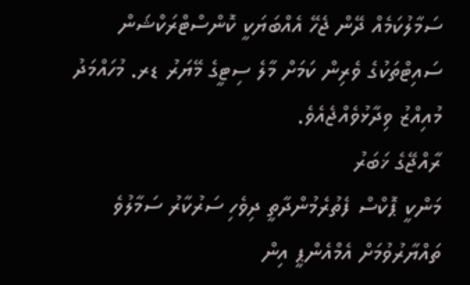ސަމާލުކަމެއް ދޭން ޖެހޭ އެއްބަޔަކީ ކޮންސްޓްރަކްޝަން ސައިޓްތަކުގެ ވެރިން ކަމަށް މާލެ ސިޓީގެ މޭޔަރު ޑރ. މުހައްމަދު މުއިއްޒު ވިދާޅުވެއްޖެއެވެ.
ރާއްޖޭގެ ޚަބަރު
މަންކީ ޕޮކްސް ފެތުރެމުންދާތީ ދިވެހި ސަރުކާރު ސަމާލުވެ ތައްޔާރުވުމަށް އެމްއެންޕީ އިން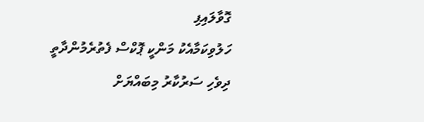ގޮވާލައިފި
ހަލުވިކަމާއެކު މަންކީ ޕޮކްސް ފެތުރެމުންދާތީ ދިވެހި ސަރުކާރު މިބައްޔަށް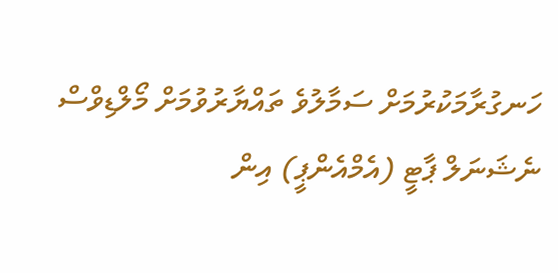ހަނގުރާމަކުރުމަށް ސަމާލުވެ ތައްޔާރުވުމަށް މޯލްޑިވްސް ނެޝަނަލް ޕާޓީ (އެމްއެންޕީ) އިން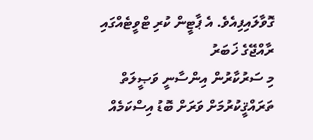ގޮވާލައިފިއެވެ. އެ ޕާޓީން ކުރި ޓްވީޓެއްގައި
ރާއްޖޭގެ ޚަބަރު
މި ސަރުކާރުން އިންސާނީ ވަޞީލަތް ތަރައްޤީކުރުމަށް ވަރަށް ބޮޑު އިސްކަމެއް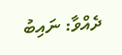ދެއްވާ: ނައިބު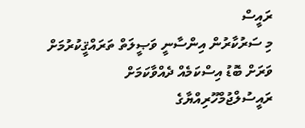ރައީސް
މި ސަރުކާރުން އިންސާނީ ވަޞީލަތް ތަރައްޤީކުރުމަށް ވަރަށް ބޮޑު އިސްކަމެއް ދެއްވާކަމަށް ރައީސުލްޖުމްހޫރިއްޔާގެ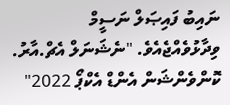ނައިބު ފައިޞަލް ނަސީމް ވިދާޅުވެއްޖެއެވެ. "ނެޝަނަލް އެޗް.އާރު. ކޮންވެންޝަން އެންޑް އެކްޕޯ 2022"